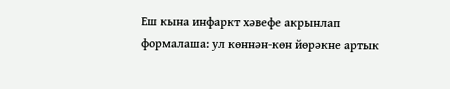Еш кына инфаркт хәвефе акрынлап формалаша: ул көннән-көн йөрәкне артык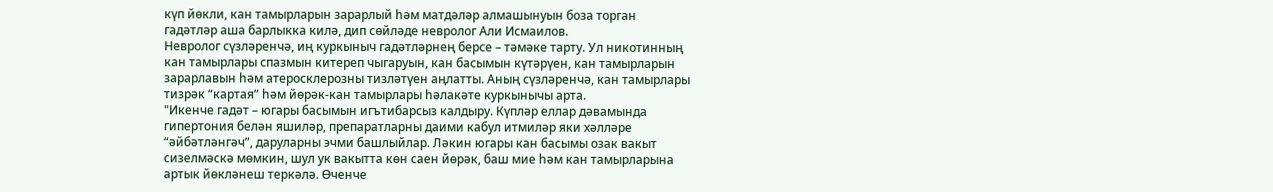күп йөкли, кан тамырларын зарарлый һәм матдәләр алмашынуын боза торган гадәтләр аша барлыкка килә, дип сөйләде невролог Али Исмаилов.
Невролог сүзләренчә, иң куркыныч гадәтләрнең берсе – тәмәке тарту. Ул никотинның кан тамырлары спазмын китереп чыгаруын, кан басымын күтәрүен, кан тамырларын зарарлавын һәм атеросклерозны тизләтүен аңлатты. Аның сүзләренчә, кан тамырлары тизрәк “картая” һәм йөрәк-кан тамырлары һәлакәте куркынычы арта.
"Икенче гадәт – югары басымын игътибарсыз калдыру. Күпләр еллар дәвамында гипертония белән яшиләр, препаратларны даими кабул итмиләр яки хәлләре “әйбәтләнгәч”, даруларны эчми башлыйлар. Ләкин югары кан басымы озак вакыт сизелмәскә мөмкин, шул ук вакытта көн саен йөрәк, баш мие һәм кан тамырларына артык йөкләнеш теркәлә. Өченче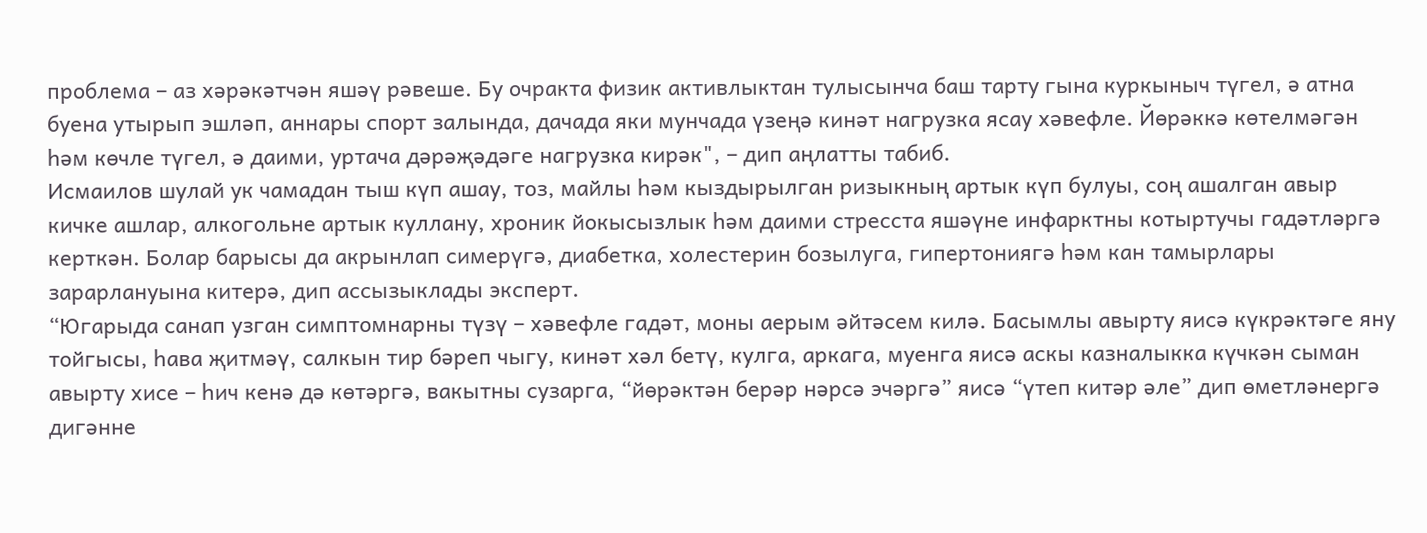проблема – аз хәрәкәтчән яшәү рәвеше. Бу очракта физик активлыктан тулысынча баш тарту гына куркыныч түгел, ә атна буена утырып эшләп, аннары спорт залында, дачада яки мунчада үзеңә кинәт нагрузка ясау хәвефле. Йөрәккә көтелмәгән һәм көчле түгел, ә даими, уртача дәрәҗәдәге нагрузка кирәк", – дип аңлатты табиб.
Исмаилов шулай ук чамадан тыш күп ашау, тоз, майлы һәм кыздырылган ризыкның артык күп булуы, соң ашалган авыр кичке ашлар, алкогольне артык куллану, хроник йокысызлык һәм даими стресста яшәүне инфарктны котыртучы гадәтләргә керткән. Болар барысы да акрынлап симерүгә, диабетка, холестерин бозылуга, гипертониягә һәм кан тамырлары зарарлануына китерә, дип ассызыклады эксперт.
“Югарыда санап узган симптомнарны түзү – хәвефле гадәт, моны аерым әйтәсем килә. Басымлы авырту яисә күкрәктәге яну тойгысы, һава җитмәү, салкын тир бәреп чыгу, кинәт хәл бетү, кулга, аркага, муенга яисә аскы казналыкка күчкән сыман авырту хисе – һич кенә дә көтәргә, вакытны сузарга, “йөрәктән берәр нәрсә эчәргә” яисә “үтеп китәр әле” дип өметләнергә дигәнне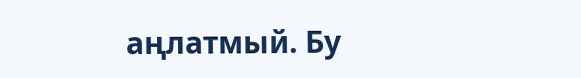аңлатмый. Бу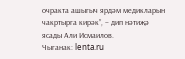очракта ашыгыч ярдәм медикларын чакртырга кирәк”, – дип нәтиҗә ясады Али Исмаилов.
Чыганак: lenta.ru